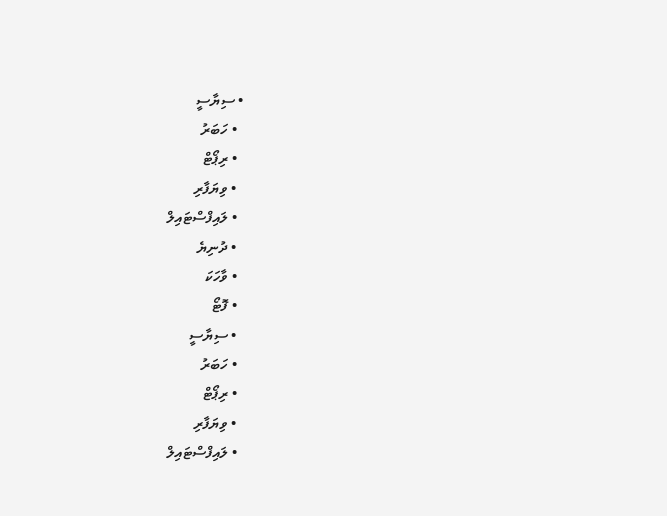• ސިޔާސީ
  • ހަބަރު
  • ރިޕޯޓް
  • ވިޔަފާރި
  • ލައިފްސްޓައިލް
  • ދުނިޔެ
  • ވާހަކަ
  • ފޮޓޯ
  • ސިޔާސީ
  • ހަބަރު
  • ރިޕޯޓް
  • ވިޔަފާރި
  • ލައިފްސްޓައިލް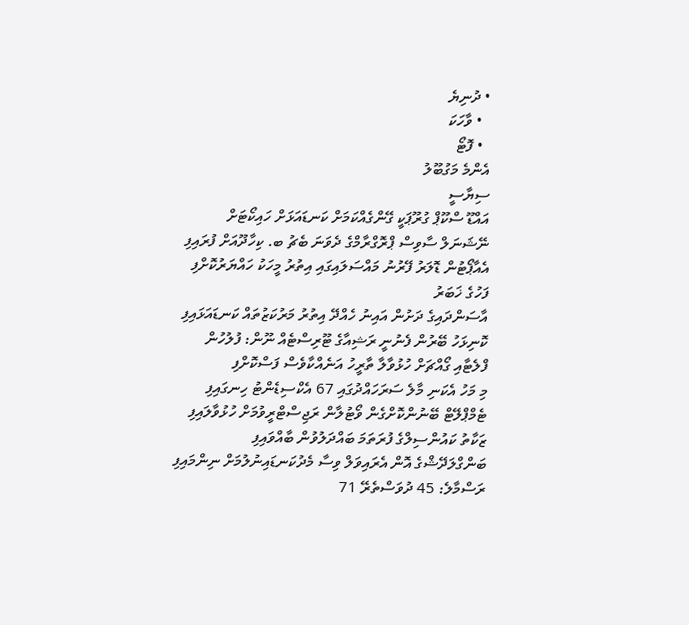• ދުނިޔެ
  • ވާހަކަ
  • ފޮޓޯ
އެންމެ މަގުބޫލު
ސިޔާސީ
އައްޑޫ ސްކޫޕް ގުރޫޕަކީ ގޭންގެއްކަމަށް ކަނޑައަޅަށް ހައިކޯޓަށް
ނޭޝަނަލް ސާވިސް ޕްރޮގްރާމްގެ ދެވަނަ ބެޗު ބ. ކިހާދޫއަށް ފުރައިފި
އެއާޕޯޓުން ޑޮލަރު ފޭރުނު މައްސަލައިގައި އިތުރު މީހަކު ހައްޔަރުކޮށްފި
ފަހުގެ ޚަބަރު
އާސަންދައިގެ ދަށުން އައިނު ހެއްދޭ އިތުރު މަރުކަޒުތައް ކަނޑައަޅައިފި
ކޮނިޅަހު ބޭރުން ފެނުނީ ރަޝިއާގެ ޓޫރިސްޓެއް ނޫން: ފުލުހުން
ފްލެޓާއި ގޯއްޗަށް ހުޅުވާލާ ތާރީހު އަނެއްކާވެސް ފަސްކޮށްފި
މި މަހު އެކަނި މާލެ ސަރަހައްދުގައި 67 އެކްސިޑެންޓު ހިނގައިފި
ޓެމްޕްލޭޓް ބޭނުންކޮށްގެން ވޯޓުލާން ރަޖިސްޓްރީވުމަށް ހުޅުވާލައިފި
ޒަކާތު ކައުންސިލްގެ ފުރަތަމަ ބައްދަލުވުން ބާއްވައިފި
ބަންގްލަދޭޝްގެ އޮން އެރައިވަލް ވިސާ މެދުކަނޑައިނުލުމަށް ނިންމައިފި
ރަސްމާލެ: 45 ދުވަސްތެރޭ 71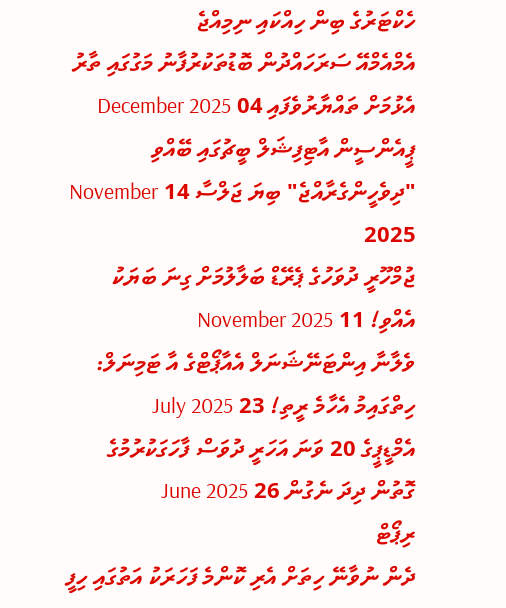ހެކްޓަރުގެ ބިން ހިއްކައި ނިމިއްޖެ
އެމްއެމްއޭ ސަރަހައްދުން ބޮޑުތަކުރުފާނު މަގުގައި ތާރު އެޅުމަށް ތައްޔާރުވެފައި 04 December 2025
ޕީއެންސީން އާޓިފިޝަލް ބީޗުގައި ބޭއްވި "ދިވެހީންގެރާއްޖެ" ބިޔަ ޖަލްސާ 14 November 2025
ޖުމްހޫރީ ދުވަހުގެ ޕެރޭޑް ބަލާލުމަށް ގިނަ ބަޔަކު އެއްވި! 11 November 2025
ވެލާނާ އިންޓަނޭޝަނަލް އެއާޕޯޓްގެ އާ ޓަމިނަލް: ހިތްގައިމު އެހާމެ ރީތި! 23 July 2025
އެމްޑީޕީގެ 20 ވަނަ އަހަރީ ދުވަސް ފާހަގަކުރުމުގެ ގޮތުން ދިދަ ނެގުން 26 June 2025
ރިޕޯޓް
ދެން ނުވާނޭ ހިތަށް އެރި ކޮންމެ ފަހަރަކު އަތުގައި ހިފީ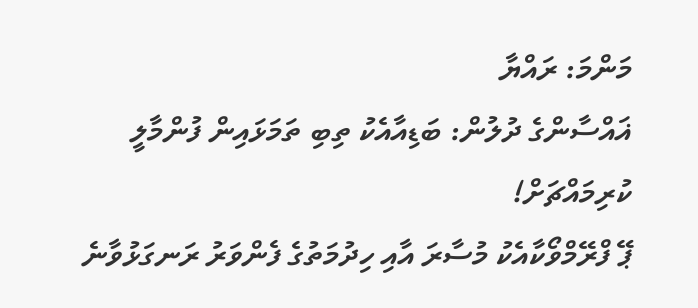މަންމަ: ރައްޔާ
ޣައްސާންގެ ދުލުން: ބަޑިއާއެކު ތިބި ތަމަޅައިން ފުންމާލީ ކުރިމައްޗަށް!
ޕޭ ފްރޭމްވޯކާއެކު މުސާރަ އާއި ހިދުމަތުގެ ފެންވަރު ރަނގަޅުވާނެ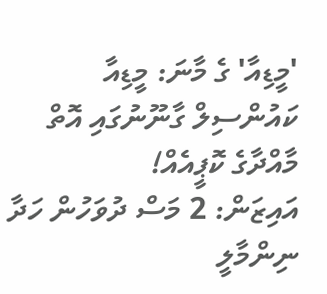'މީޑިއާ' ގެ މާނަ: މީޑިއާ ކައުންސިލް ގާނޫނުގައި އޮތް މާއްދާގެ ކޮޕީއެއް!
އައިޒަން: 2 މަސް ދުވަހުން ހަދާ ނިންމާލީ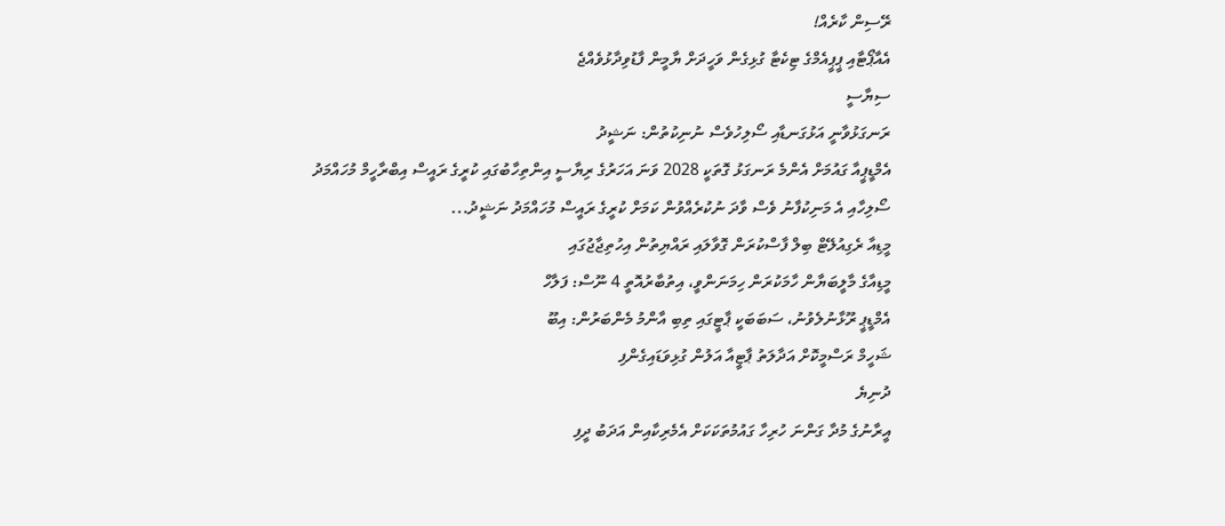ރޭސިން ކާރެއް!
އެއާޕޯޓާއި ޕީޕީއެމްގެ ޓިކެޓާ ގުޅިގެން ވަހީދަށް ޔާމީން ފާޑުވިދާޅުވެއްޖެ
ސިޔާސީ
ރަނގަޅުވާނީ އަޅުގަނޑާއި ސޯލިހުވެސް ނުނިކުތުން: ނަޝީދު
އެމްޑީޕީއާ ގައުމަށް އެންމެ ރަނގަޅު ގޮތަކީ 2028 ވަނަ އަހަރުގެ ރިޔާސީ އިންތިހާބުގައި ކުރީގެ ރައީސް އިބްރާހީމް މުހައްމަދު ސޯލިހާއި އެ މަނިކުފާނު ވެސް ވާދަ ނުކުރެއްވުން ކަމަށް ކުރީގެ ރައީސް މުހައްމަދު ނަޝީދު...
މީޑިއާ ރެގިއުލޭޓް ބިލް ފާސްކުރަން ގޮވާލައި ރައްޔިތުން އިހުތިޖާޖުގައި
މީޑިއާގެ މާލީބަޔާން ހާމަކުރަން ހިމަނަންވީ، އިތުބާރުއޮތީ 4 ނޫސް: ފަލާހް
އެމްޑީޕީ ރޫޅާނުލެވުނު، ސަބަބަކީ ޕާޓީގައި ތިބި އާންމު މެންބަރުން: އިބޫ
ޝަހީމް ރަސްމީކޮށް އަދާލަތު ޕާޓީއާ އަލުން ގުޅިވަޑައިގެންފި
ދުނިޔެ
އީރާނުގެ މުދާ ގަންނަ ހުރިހާ ގައުމުތަކަކަށް އެމެރިކާއިން އަދަބު ދީފި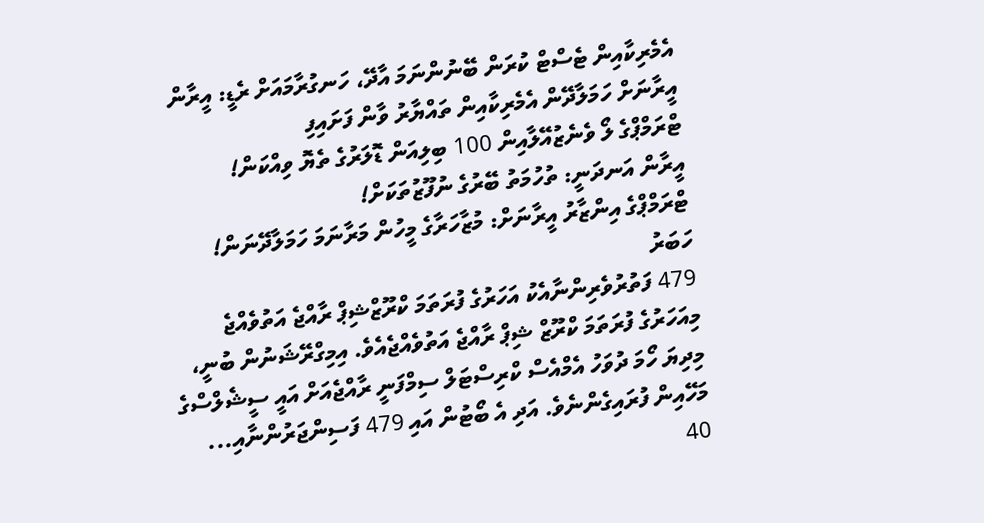އެމެރިކާއިން ޓެސްޓް ކުރަން ބޭނުންނަމަ އާދޭ، ހަނގުރާމައަށް ރެޑީ: އީރާން
އީރާނަށް ހަމަލާދޭން އެމެރިކާއިން ތައްޔާރު ވާން ފަށައިފި
ޓްރަމްޕްގެ ލޯ ވެނެޒުއޭލާއިން 100 ބިލިއަން ޑޮލަރުގެ ތެޔޮ ވިއްކަން!
އީރާން އަނދަނީ: ތުހުމަތު ބޭރުގެ ނުފޫޒުތަކަށް!
ޓްރަމްޕްގެ އިންޒާރު އީރާނަށް: މުޒާހަރާގެ މީހުން މަރާނަމަ ހަމަލާދޭނަން!
ހަބަރު
479 ފަތުރުވެރިންނާއެކު އަހަރުގެ ފުރަތަމަ ކްރޫޒްޝިޕް ރާއްޖެ އަތުވެއްޖެ
މިއަހަރުގެ ފުރަތަމަ ކްރޫޒް ޝިޕް ރާއްޖެ އަތުވެއްޖެއެވެ. އިމިގްރޭޝަނުން ބުނީ، މިދިޔަ ހޯމަ ދުވަހު އެމްއެސް ކްރިސްޓަލް ސިމްފަނީ ރާއްޖެއަށް އައީ ސީޝެލްސްގެ މަހޭއިން ފުރައިގެންނެވެ. އަދި އެ ބޯޓުން އައި 479 ފަސިންޖަރުންނާއި...
40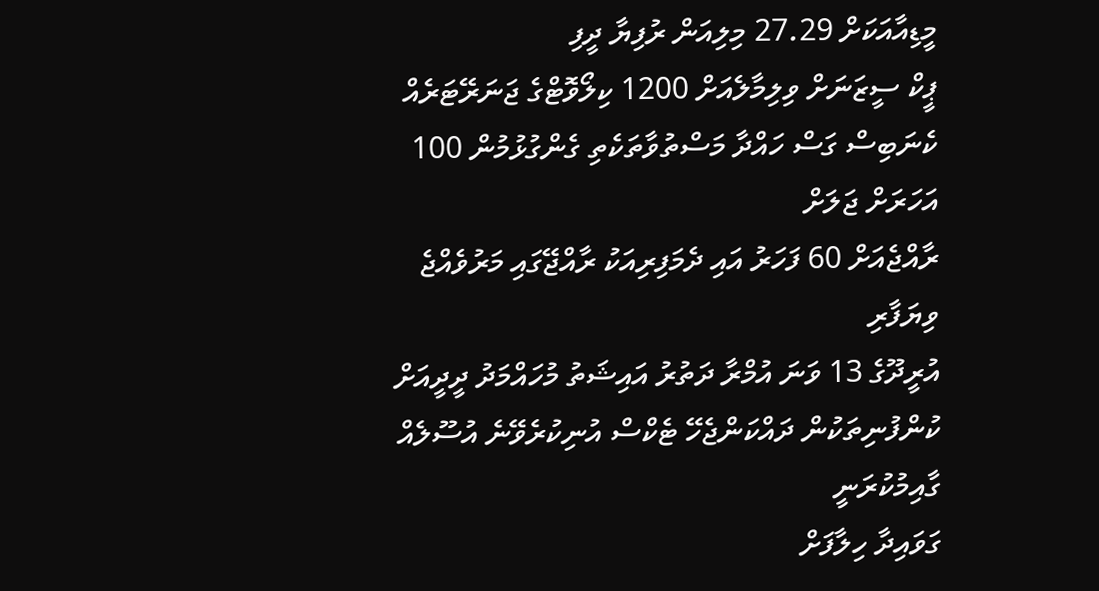މީޑިއާއަކަށް 27.29 މިލިއަން ރުފިޔާ ދީފި
ޕީކް ސީޒަނަށް ވިލިމާލެއަށް 1200 ކިލޯވޮޓްގެ ޖަނަރޭޓަރެއް
ކެނަބިސް ގަސް ހައްދާ މަސްތުވާތަކެތި ގެންގުޅުމުން 100 އަހަރަށް ޖަލަށް
ރާއްޖެއަށް 60 ފަހަރު އައި ދެމަފިރިއަކު ރާއްޖޭގައި މަރުވެއްޖެ
ވިޔަފާރި
އުރީދޫގެ 13 ވަނަ އުމްރާ ދަތުރު އައިޝަތު މުހައްމަދު ދީދީއަށް
ކުންފުނިތަކުން ދައްކަންޖެހޭ ޓެކްސް އުނިކުރެވޭނެ އުސޫލެއް ގާއިމުކުރަނީ
ގަވައިދާ ހިލާފަށް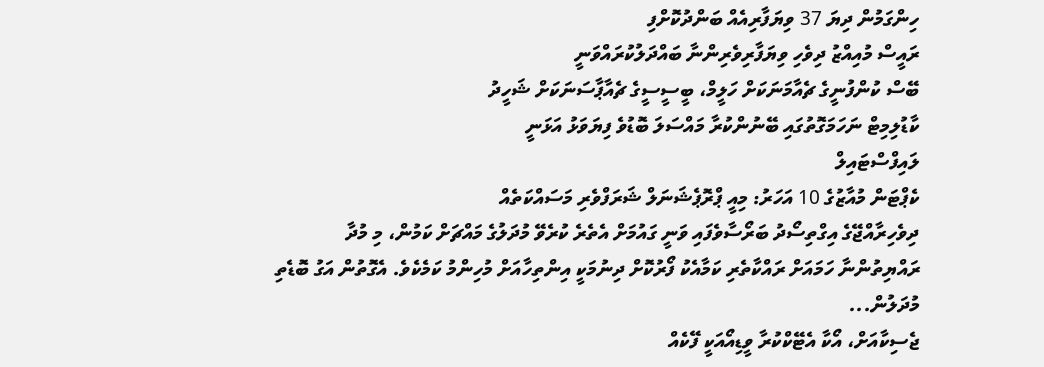ހިންގަމުން ދިޔަ 37 ވިޔަފާރިއެއް ބަންދުކޮށްފި
ރައީސް މުއިއްޒު ދިވެހި ވިޔަފާރިވެރިންނާ ބައްދަލުކުރައްވަނީ
ބޭސް ކުންފުނީގެ ޗެއާމަނަކަށް ހަލީމް، ބީސީސީގެ ޗެއާޕާސަނަކަށް ޝަހީދު
ކާޑުލިމިޓް ނަހަމަގޮތުގައި ބޭނުންކުރާ މައްސަލަ ބޮޑުވެ ފިޔަވަޅު އަޅަނީ
ލައިފްސްޓައިލް
ކެޕްޓަން މުއާޒުގެ 10 އަހަރު: މިއީ ޕްރޮޕެޝަނަލް ޝަރަފްވެރި މަސައްކަތެއް
ދިވެހިރާއްޖޭގެ އިގްތިސޯދު ބަރޯސާވެފައި ވަނީ ގައުމަށް އެތެރެ ކުރެވޭ މުދަލުގެ މައްޗަށް ކަމުން، މި މުދާ ރައްޔިތުންނާ ހަމައަށް ރައްކާތެރި ކަމާއެކު ފޯރުކޮށް ދިނުމަކީ އިންތިހާއަށް މުހިންމު ކަމެކެވެ. އެގޮތުން އަގު ބޮޑެތި މުދަލުން...
ޖެސިކާއަށް، އޯކާ އެޓޭކްކުރާ ވީޑިއޯއަކީ ފޭކެއް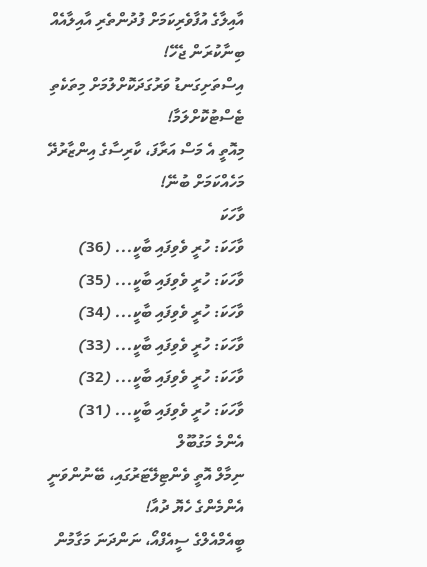އާއިލާގެ އުފާވެރިކަމަށް ފުދުންތެރި އާއިލާއެއް ބިނާކުރަން ޖެހޭ!
އިސްތަށިގަނޑު ވަރުގަދަކޮށްލުމަށް މިތަކެތި ޓެސްޓުކޮށްލަމާ!
މިއޮތީ އެ މަސް އަރާފަ، ކާރިސާގެ އިންޒާރުދޭ މަހެއްކަމަށް ބުނޭ!
ވާހަކަ
ވާހަކަ: ހުރީ ވެވިފައި ބާކީ... (36)
ވާހަކަ: ހުރީ ވެވިފައި ބާކީ... (35)
ވާހަކަ: ހުރީ ވެވިފައި ބާކީ... (34)
ވާހަކަ: ހުރީ ވެވިފައި ބާކީ... (33)
ވާހަކަ: ހުރީ ވެވިފައި ބާކީ... (32)
ވާހަކަ: ހުރީ ވެވިފައި ބާކީ... (31)
އެންމެ މަގުބޫލް
ނިމާލް އޮތީ ވެންޓިލޭޓަރުގައި، ބޭނުންވަނީ އެންމެންގެ ހެޔޮ ދުއާ!
ބީއެމްއެލްގެ ސީއެފްއޯ، ނަންދަނަ މަގާމުން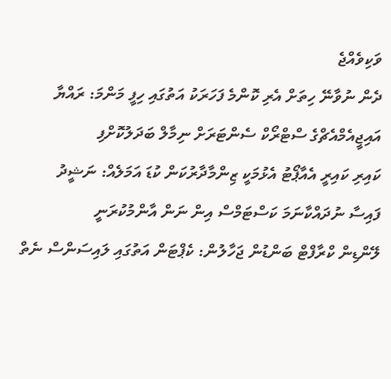ވަކިވެއްޖެ
ދެން ނުވާނޭ ހިތަށް އެރި ކޮންމެ ފަހަރަކު އަތުގައި ހިފީ މަންމަ: ރައްޔާ
އައިޖީއެމްއެޗްގެ ސްޓްރޯކް ސެންޓަރަށް ނިމާލް ބަދަލުކޮށްފި
ކައިރި ކައިރީ އެއާޕޯޓު އެޅުމަކީ ޒިންމާދާރުކަން ކުޑަ އަމަލެއް: ނަޝީދު
ފައިސާ ނުދައްކާނަމަ ކަސްޓަމްސް އިން ނަން އާންމުކުރަނީ
ލޭންޑިން ކްރާފްޓް ބަންޑުން ޖަހާލުން: ކެޕްޓަން އަތުގައި ލައިސަންސް ނެތް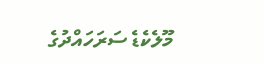މޫލެކެޑެ ސަރަހައްދުގެ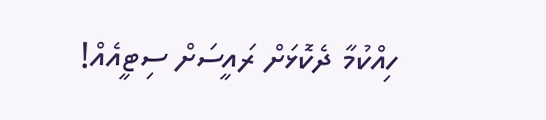ހިއްކުމާ ދެކޮޅަށް ރައީސަށް ސިޓީއެއް!